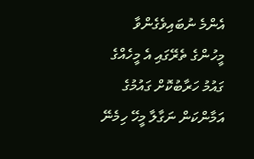އެންމެ ނުބައިވެގެންވާ މީހުންގެ ތެރޭގައި އެ މީހެއްގެ ގައުމު ހަރާބުކޮށް ގައުމުގެ އަމާންކަން ނަގާލާ މީހޭ ހިމެނޭ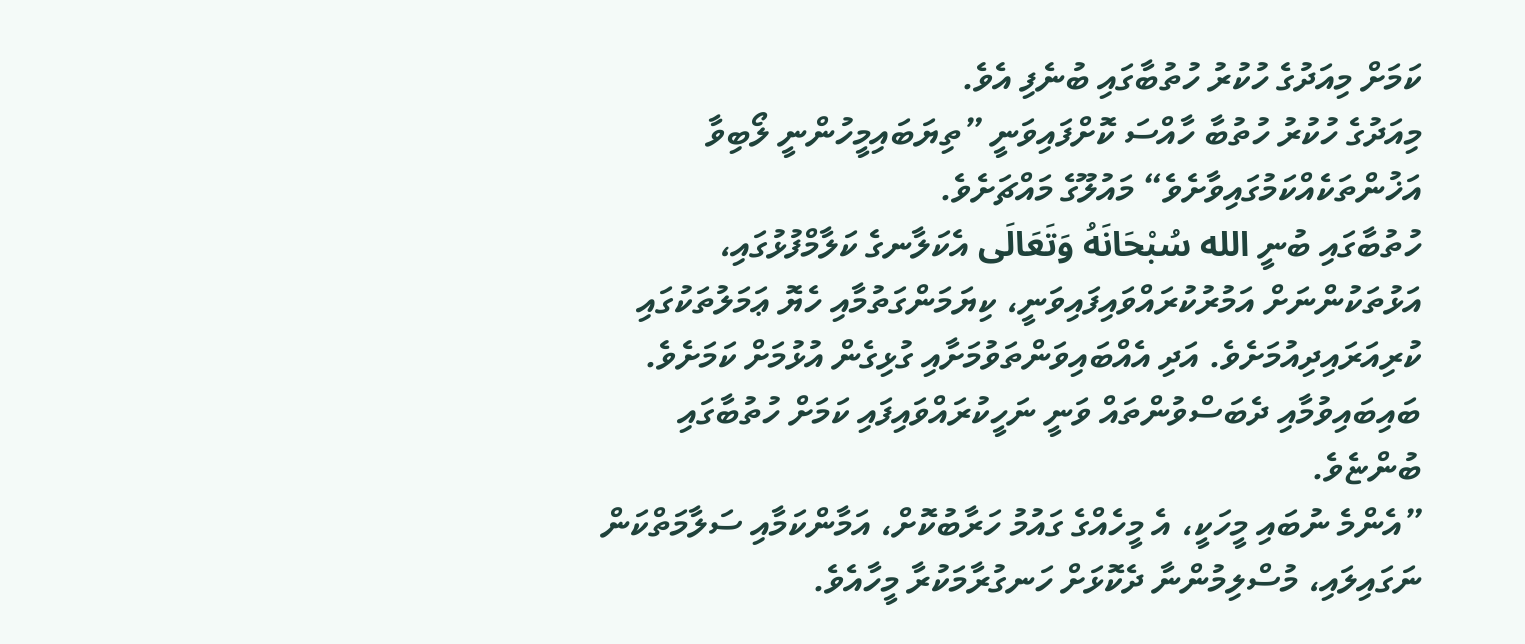ކަމަށް މިއަދުގެ ހުކުރު ހުތުބާގައި ބުނެފި އެވެ.
މިއަދުގެ ހުކުރު ހުތުބާ ހާއްސަ ކޮށްފައިވަނީ ”ތިޔަބައިމީހުންނީ ލޯބިވާ އަޚުންތަކެއްކަމުގައިވާށެވެ“ މައުލޫގެ މައްޗަށެވެ.
ހުތުބާގައި ބުނީ الله سُبْحَانَهُ وَتَعَالَى އެކަލާނގެ ކަލާމްފުޅުގައި، އަޅުތަކުންނަށް އަމުރުކުރައްވައިފައިވަނީ، ކިޔަމަންގަތުމާއި ހެޔޮ ޢަމަލުތަކުގައި ކުރިއަރައިދިއުމަށެވެ. އަދި އެއްބައިވަންތަވުމަށާއި ގުޅިގެން އުޅުމަށް ކަމަށެވެ. ބައިބައިވުމާއި ދެބަސްވުންތައް ވަނީ ނަހީކުރައްވައިފައި ކަމަށް ހުތުބާގައި ބުންޏެވެ.
”އެންމެ ނުބައި މީހަކީ، އެ މީހެއްގެ ގައުމު ހަރާބުކޮށް، އަމާންކަމާއި ސަލާމަތްކަން ނަގައިލައި، މުސްލިމުންނާ ދެކޮޅަށް ހަނގުރާމަކުރާ މީހާއެވެ.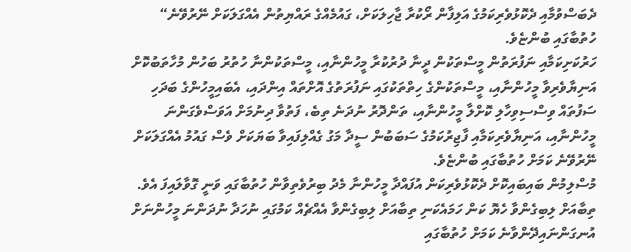ދެބަސްވުމާއި ދެކޮޅުވެރިކަމުގެ އަލިފާން ރޯކުރާ ޖާހިލަކަށް، ގައުމެއްގެ ރައްޔިތުން އެއްގަލަކަށް ނޭރުވޭނެ“ ހުތުބާގައި ބުންޏެވެ.
ހަރުކަށިކަމާއި ނަފުރަތުން މީސްތަކުން ދީނާ ދުރުކުރާ މީހުންނާއި، މީސްތަކުންނާ ހުތުރު ބަހުން މުހާތަބުކޮށް އަނިޔާވެރިވާ މީހުންނާއި، މީސްތަކުންގެ ހިތްތަކުގައި ނަފުރަތުގެ އޮށްތައް އިންދައި، އެބައިމީހުންގެ ބަދަހި ސަފުތައް ވިސްސިވިހާލި ކޮށްލާ މީހުންނާއި، ތަންދޮރު ނުދަނެ ތިބެ، ފަތުވާ ދިނުމަށް އަވަސްވެގަންނަ މީހުންނާއި، އަނިޔާވެރިކަމާއި ފާޖިރުކަމުގެ ސަބަބުން ސީދާ މަގު ގެއްލިފައިވާ ބަޔަކަށް ވެސް ގައުމު އެއްގަލަކަށް ނޭރުވޭނެ ކަމަށް ހުތުބާގައި ބުންޏެވެ.
މުސްލިމުން ބައިބައިކޮށް ދެކޮޅުވެރިކަން އުފައްދާ މީހުންނާ މެދު ބިރުވެތިވާން ހުތުބާގައި ވަނީ ގޮވާލައިފަ އެވެ.
ތިބާއަށް ލިބިގެންވާ ހެޔޮ ކަން ހަމައެކަނި ތިބާއަށް ލިބިގެންވާ އެއްޗެއް ކަމުގައި ނުހަދާ ނުދަންނަ މީހުންނަށް އުނގަންނައިދޭންވާނެ ކަމަށް ހުތުބާގައި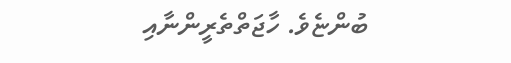ބުންޏެވެ. ހާޖަތްތެރީންނާއި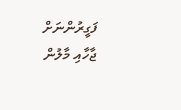ފަގީރުންނަށް ޖާހާއި މާލުން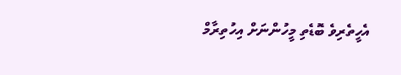އެހީތެރިވެ ބޮޑެތި މީހުންނަށް އިހުތިރާމް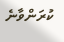ކުރަންވާނެ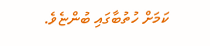ކަމަށް ހުތުބާގައި ބުންޏެވެ.